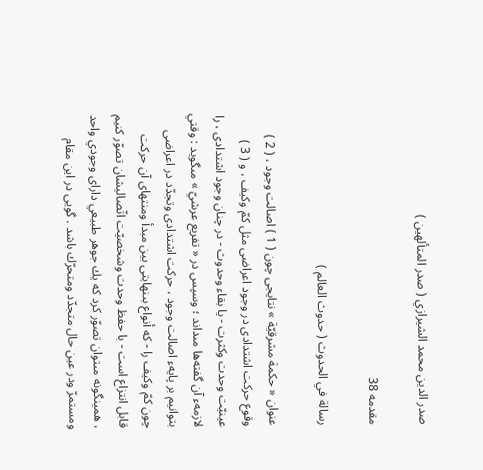صدر الدين محمد الشيرازي ( صدر المتألهين )

مقدمه 38

رسالة في الحدوث ( حدوث العالم )

عنوان « حكمة مشرقيّة » نتايجى چون ( 1 ) اصالت وجود ، ( 2 ) وقوع حركت اشتدادى در وجود اعراضى مثل كمّ وكيف ، و ( 3 ) عينيّت وحدت وكثرت - يا بقاء وحدوث - در چنان وجود اشتدادى ، را لازمهء آن گفته‌ها مىداند ؛ وسپس در « تفريع عرشيّ » مىگويد : وقتي بتوانيم بر پايهء اصالت وجود ، حركت اشتدادى وتجدّد در اعراضى چون كمّ وكيف را - كه أنواع بىنهايتى بين مبدأ ومنتهاى آن حركت قابل انتزاع است - با حفظ وحدت وشخصيّت اتّصاليشان تصوّر كنيم ، همينگونه مىتوان تصوّر كرد كه يك جوهر طبيعي داراى وجودي واحد ومستمرّ ودر عين حال متجدّد ومتحرّك باشد . گويى در اين مقام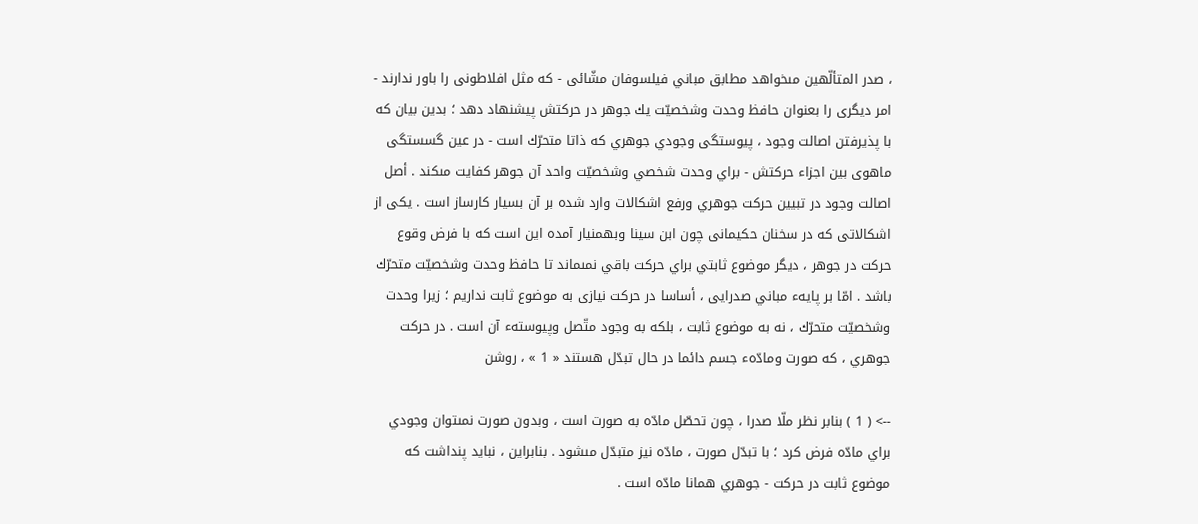، صدر المتألّهين مىخواهد مطابق مباني فيلسوفان مشّائى - كه مثل افلاطونى را باور ندارند - امر ديگرى را بعنوان حافظ وحدت وشخصيّت يك جوهر در حركتش پيشنهاد دهد ؛ بدين بيان كه با پذيرفتن اصالت وجود ، پيوستگى وجودي جوهري كه ذاتا متحرّك است - در عين گسستگى ماهوى بين اجزاء حركتش - براي وحدت شخصي وشخصيّت واحد آن جوهر كفايت مىكند . أصل اصالت وجود در تبيين حركت جوهري ورفع اشكالات وارد شده بر آن بسيار كارساز است . يكى از اشكالاتى كه در سخنان حكيمانى چون ابن سينا وبهمنيار آمده اين است كه با فرض وقوع حركت در جوهر ، ديگر موضوع ثابتي براي حركت باقي نمىماند تا حافظ وحدت وشخصيّت متحرّك باشد . امّا بر پايهء مباني صدرايى ، أساسا در حركت نيازى به موضوع ثابت نداريم ؛ زيرا وحدت وشخصيّت متحرّك ، نه به موضوع ثابت ، بلكه به وجود متّصل وپيوستهء آن است . در حركت جوهري ، كه صورت ومادّهء جسم دائما در حال تبدّل هستند « 1 » ، روشن

--> ( 1 ) بنابر نظر ملّا صدرا ، چون تحصّل مادّه به صورت است ، وبدون صورت نمىتوان وجودي براي مادّه فرض كرد ؛ با تبدّل صورت ، مادّه نيز متبدّل مىشود . بنابراين ، نبايد پنداشت كه موضوع ثابت در حركت - جوهري همانا مادّه است .